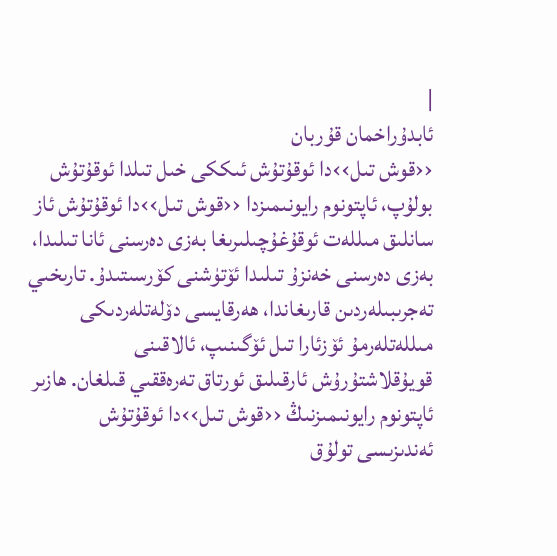|
ئابدۇراخمان قۇربان
‹‹قوش تىل››دا ئوقۇتۇش ئىككى خىل تىلدا ئوقۇتۇش بولۇپ، ئاپتونوم رايونىمىزدا ‹‹قوش تىل››دا ئوقۇتۇش ئاز سانلىق مىللەت ئوقۇغۇچىلىرىغا بەزى دەرسنى ئانا تىلىدا، بەزى دەرسنى خەنزۇ تىلىدا ئۆتۈشنى كۆرسىتىدۇ. تارىخىي تەجرىبىلەردىن قارىغاندا، ھەرقايسى دۆلەتلەردىكى مىللەتلەرمۇ ئۆزئارا تىل ئۆگىنىپ، ئالاقىنى قويۇقلاشتۇرۇش ئارقىلىق ئورتاق تەرەققىي قىلغان. ھازىر ئاپتونوم رايونىمىزنىڭ ‹‹قوش تىل››دا ئوقۇتۇش ئەندىزىسى تولۇق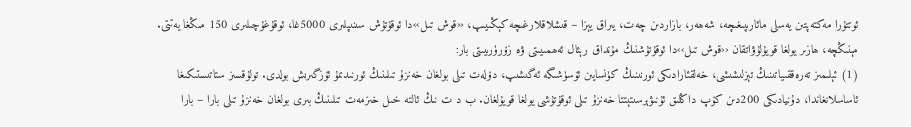ئوتتۇرا مەكتەپتىن يەسلى مائارىپىغىچە، شەھەر، بازاردىن چەت، يىراق يېزا – قىشلاقلارغىچە كېڭىيىپ، ‹‹قوش تىل››دا ئوقۇتۇش سىنىپلىرى 5000غا، ئوقۇغۇچىلىرى 150 مىڭغا يەتتى.
مېنىڭچە، ھازىر يولغا قويۇلۇۋاتقان ‹‹قوش تىل››دا ئوقۇتۇشنىڭ مۇنداق رېئال ئەھمىيىتى ۋە زۆرۈرىيىتى بار:
(1) ئېلىمىز تەرەققىياتىنىڭ تېزلىشىشى، خەلقئارادىكى ئورنىنىڭ كۈنسايىن ئۆسۈشىگە ئەگىشىپ، دۆلەت تىلى بولغان خەنزۇ تىلىنىڭ ئورنىدىمۇ ئۆزگىرىش بولدى. تولۇقسىز ستاتىستىكىغا ئاساسلانغاندا، دۇنيادىكى 200دىن كۆپ داڭلىق ئۇنىۋېرسىتېتتا خەنزۇ تىلى ئوقۇتۇشى يولغا قويۇلغان. ب د ت نىڭ ئالتە خىل خىزمەت تىلىنىڭ بىرى بولغان خەنزۇ تىلى بارا – بارا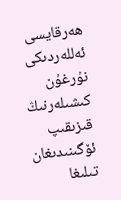ھەرقايسى ئەللەردىكى نۇرغۇن كىشىلەرنىڭ قىزىقىپ ئۆگىنىدىغان تىلىغا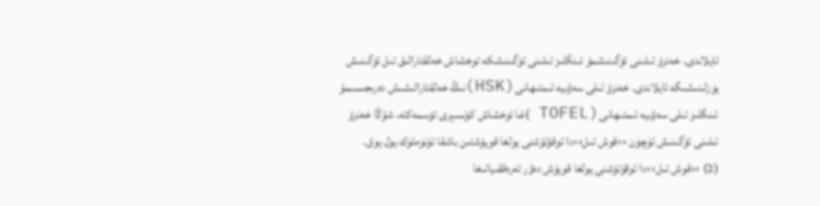ئايلاندى. خەنزۇ تىلىنى ئۆگىنىشمۇ ئىنگلىز تىلىنى ئۆگىنىشكە ئوخشاش خەلقئارالىق تىل ئۆگىنىش يۈزلىنىشىگە ئايلاندى. خەنزۇ تىلى سەۋىيە ئىمتىھانى(HSK)نىڭ خەلقئارالىشىش دەرىجىسىمۇ ئىنگلىز تىلى سەۋىيە ئىمتىھانى(TOFEL )غا ئوخشاش كۈنسېرى ئۆسمەكتە، شۇڭا خەنزۇ تىلىنى ئۆگىنىش ئۈچۈن ‹‹قوش تىل››دا ئوقۇتۇشنى يولغا قويۇشتىن باشقا ئۈنۈملۈك يول يوق.
(2) ‹‹قوش تىل››دا ئوقۇتۇشنى يولغا قويۇش دەۋر تەرەققىياتىغا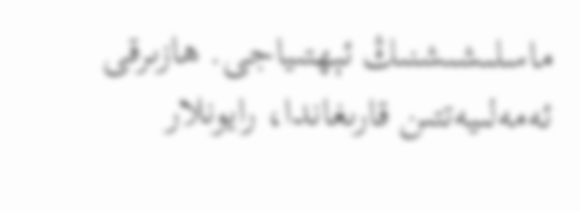ماسلىشىشنىڭ ئېھتىياجى. ھازىرقى ئەمەلىيەتتىن قارىغاندا، رايونلار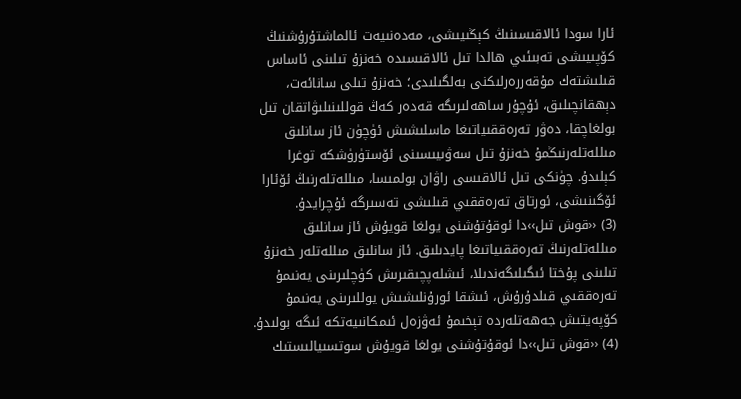ئارا سودا ئالاقىسىنىڭ كېڭىيىشى، مەدەنىيەت ئالماشتۇرۇشنىڭ كۆپىيىشى تەبىئىي ھالدا تىل ئالاقىسىدە خەنزۇ تىلىنى ئاساس قىلىشتەك مۇقەررەرلىكنى بەلگىلىدى؛ خەنزۇ تىلى سانائەت، دېھقانچىلىق، ئۇچۇر ساھەلىرىگە قەدەر كەڭ قوللىنىلىۋاتقان تىل بولغاچقا، دەۋر تەرەققىياتىغا ماسلىشىش ئۈچۈن ئاز سانلىق مىللەتلەرنىڭمۇ خەنزۇ تىل سەۋىيىسىنى ئۆستۈرۈشكە توغرا كېلىدۇ. چۈنكى تىل ئالاقىسى راۋان بولمىسا، مىللەتلەرنىڭ ئۆئارا ئۆگىنىشى، ئورتاق تەرەققىي قىلىشى تەسىرگە ئۇچرايدۇ.
(3) ‹‹قوش تىل››دا ئوقۇتۇشنى يولغا قويۇش ئاز سانلىق مىللەتلەرنىڭ تەرەققىياتىغا پايدىلىق. ئاز سانلىق مىللەتلەر خەنزۇ تىلىنى پۇختا ئىگىلىگەندىلا، ئىشلەپچىقىرىش كۈچلىرىنى يەنىمۇ تەرەققىي قىلدۇرۇش، ئىشقا ئورۇنلىشىش يوللىرىنى يەنىمۇ كۆپەيتىش جەھەتلەردە تېخىمۇ ئەۋزەل ئىمكانىيەتكە ئىگە بولىدۇ.
(4) ‹‹قوش تىل››دا ئوقۇتۇشنى يولغا قويۇش سوتسىيالىستىك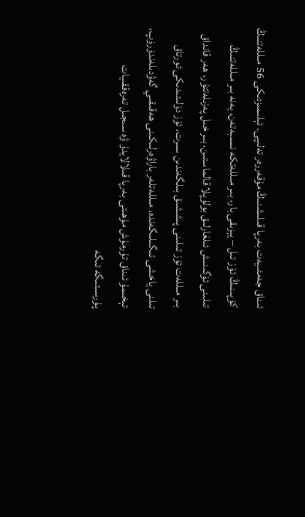ئىناق جەمئىيەت بەرپا قىلىشنىڭ مۇقەررەر تەلىپى. ئېلىمىزدىكى 56 مىللەتنىڭ كۆپىنىڭ ئۆز تىل – يېزىقى بار، بىر مىللەتكە نىسبەتەن، يەنە بىر مىللەتنىڭ تىلىنى ئۆگىنىش ئىلغارلىق بولۇپلا قالماستىن، بىر خىل پەزىلەتتۇر، ھەر قانداق بىر مىللەت ئۆز تىلىنى پىششىق بىلگەندىن سىرت، ئۆز دۆلىتىدىكى ئورتاق تىلنى ياخشى ئىگىلىگەندە، مىللەتلەر باراۋەرلىكىنى ھەقىقىي گەۋدىلەندۈرۈپ، تېخىمۇ ئىناق تۇرمۇش مۇھىتى بەرپا قىلالايدۇ ۋە سىجىل تەرەققىيات پۇرسىتىگە ئىگە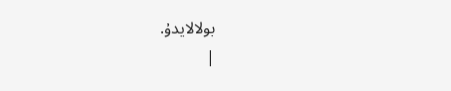بولالايدۇ.
|